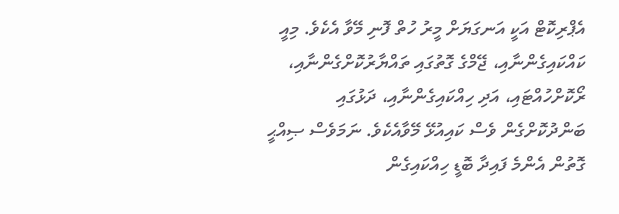އެޕްރިކޮޓް އަކީ އަނގަޔަށް މީރު ހުތް ފޮނި މޭވާ އެކެވެ. މިއީ ކައްކައިގެންނާއި، ޖޭމްގެ ގޮތުގައި ތައްޔާރުކޮށްގެންނާއި، ރޯކޮށްހުއްޓައި، އަދި ހިއްކައިގެންނާއި، ދަޅުގައި ބަންދުކޮށްގެން ވެސް ކައިއުޅޭ މޭވާއެކެވެ. ނަމަވެސް ޞިއްޙީ ގޮތުން އެންމެ ފައިދާ ބޮޑީ ހިއްކައިގެން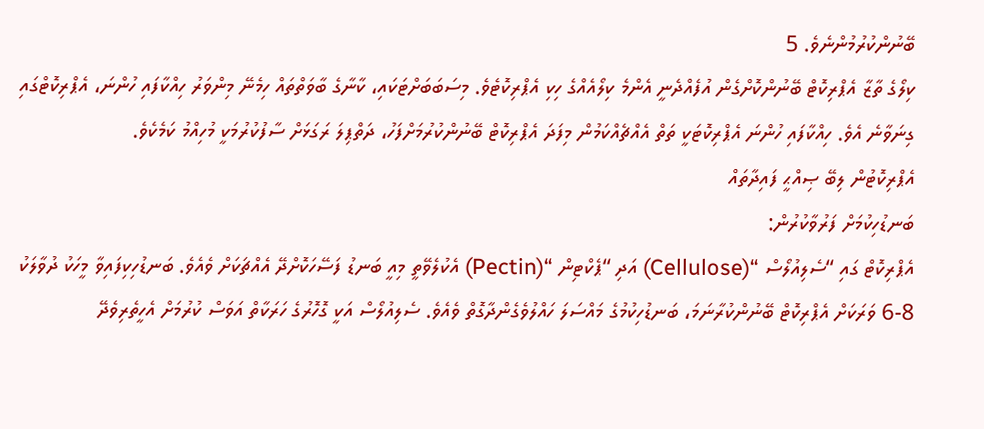ބޭނުންކުރުމުންނެވެ. 5
ކިލޯގެ ތާޒާ އެޕްރިކޮޓް ބޭނުންކޮށްގެން އުފެއްދެނީ އެންމެ ކިލޯއެއްގެ ހިކި އެޕްރިކޮޓެވެ. މިސަބަބަށްޓަކައި، ކާނާގެ ބާވަތްތައް ހިމެނޭ މިންވަރު ހިއްކާފައި ހުންނަ، އެޕްރިކޮޓްގައި ގިނަވާނެ އެވެ. ހިއްކާފައި ހުންނަ އެޕްރިކޮޓަކީ ތަތް އެއްޗެއްކަމުން މިފަދަ އެޕްރިކޮޓް ބޭނުންކުރުމަށްފަހު، ދަތްޕިލަ ރަގަޅަށް ސާފުކުރުމަކީ މުހިއްމު ކަމެކެވެ.
އެޕްރިކޮޓުން ލިބޭ ޞިއްޙީ ފައިދާތައް
ބަނޑުހިކުމަށް ފަރުވާކުރުން:
އެޕްރިކޮޓް ގައި “ސެލިއުލޯސް “(Cellulose) އަދި “ޕެކްޓިން “(Pectin) އެކުލެވޭތީ މިއީ ބަނޑު ފަސޭހަކޮށްދޭ އެއްޗަކަށް ވެއެވެ. ބަނޑުހިކިފައިވާ މީހަކު ދުވާލަކު 8-6 ވަރަކަށް އެޕްރިކޮޓް ބޭނުންކުރާނަމަ، ބަނޑުހިކުމުގެ މައްސަލަ ހައްލުވެގެންދާގޮތް ވެއެވެ. ސެލިއުލޯސް އަކީ ގޮހޮރުގެ ހަރަކާތް އަވަސް ކުރުމަށް އެހީތެރިވެދޭ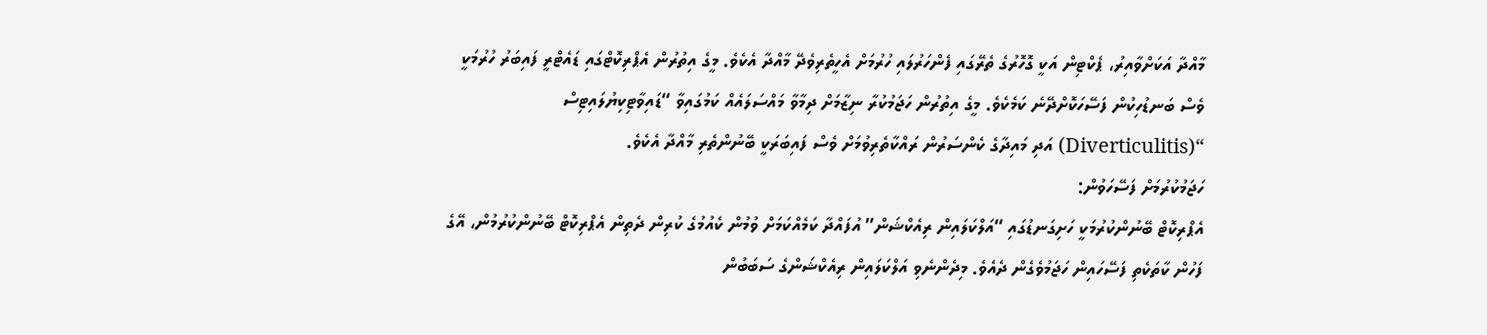މާއްދާ އަކަށްވާއިރު، ޕެކްޓިން އަކީ ގޮހޮރުގެ ތެރޭގައި ފެންހަރުލައި ހުރުމަށް އެހީތެރިވެދޭ މާއްދާ އެކެވެ. މީގެ އިތުރުން އެޕްރިކޮޓްގައި ޑައެޓްރީ ފައިބަރު ހުރުމަކީ ވެސް ބަނޑުހިކުން ފަސޭހަކޮށްދޭނެ ކަމެކެވެ. މީގެ އިތުރުން ހަޖަމުކުރާ ނިޒާމަށް ދިމާވާ މައްސަލައެއް ކަމުގައިވާ “ޑައިވާޓިކިޔުލައިޓިސް “(Diverticulitis) އަދި މައިދާގެ ކެންސަރުން ރައްކާތެރިވުމަށް ވެސް ފައިބަރަކީ ބޭނުންތެރި މާއްދާ އެކެވެ.
ހަޖަމުކުރުމަށް ފަސޭހަވުން:
އެޕްރިކޮޓް ބޭނުންކުރުމަކީ ހަށިގަނޑުގައި “އަލްކަލައިން ރިއެކްޝަން” އުފައްދާ ކަމެއްކަމަށް ވުމުން ކެއުމުގެ ކުރިން ދެތިން އެޕްރިކޮޓް ބޭނުންކުރުމުން، އޭގެ ފަހުން ކާތަކެތި ފަސޭހައިން ހަޖަމުވެގެން ދެއެވެ. މިދެންނެވި އަލްކަލައިން ރިއެކްޝަންގެ ސަބަބުން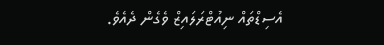އެސިޑްތައް ނިއުޓްރަލައިޒް ވެގެން ދެއެވެ.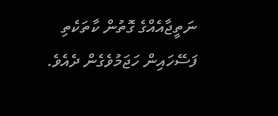ނަތީޖާއެއްގެ ގޮތުން ކާތަކެތި ފަސޭހައިން ހަޖަމުވެގެން ދެއެވެ.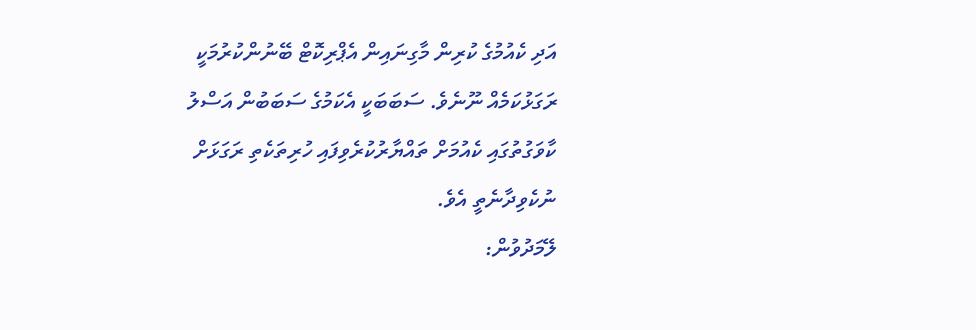އަދި ކެއުމުގެ ކުރިން މާގިނައިން އެޕްރިކޮޓް ބޭނުންކުރުމަކީ ރަގަޅުކަމެއް ނޫނެވެ. ސަބަބަކީ އެކަމުގެ ސަބަބުން އަސްލު ކާވަގުތުގައި ކެއުމަށް ތައްޔާރުކުރެވިފައި ހުރިތަކެތި ރަގަޅަށް ނުކެވިދާނެތީ އެވެ.
ލޭމަދުވުން: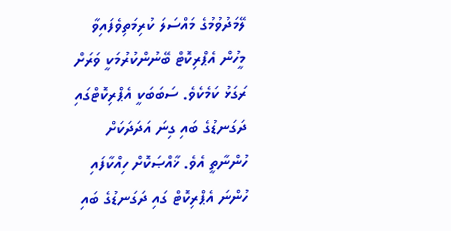ލޭމަދުވުމުގެ މައްސަލަ ކުރިމަތިވެފައިވާ މީހުން އެޕްރިކޮޓް ބޭނުންކުރުމަކީ ވަރަށް ރަގަޅު ކަމެކެވެ. ސަބަބަކީ އެޕްރިކޮޓްގައި ދަގަނޑުގެ ބައި ގިނަ އަދަދަކަށް ހުންނާތީ އެވެ. ޚާއްޞަކޮށް ހިއްކާފައި ހުންނަ އެޕްރިކޮޓް ގައި ދަގަނޑުގެ ބައި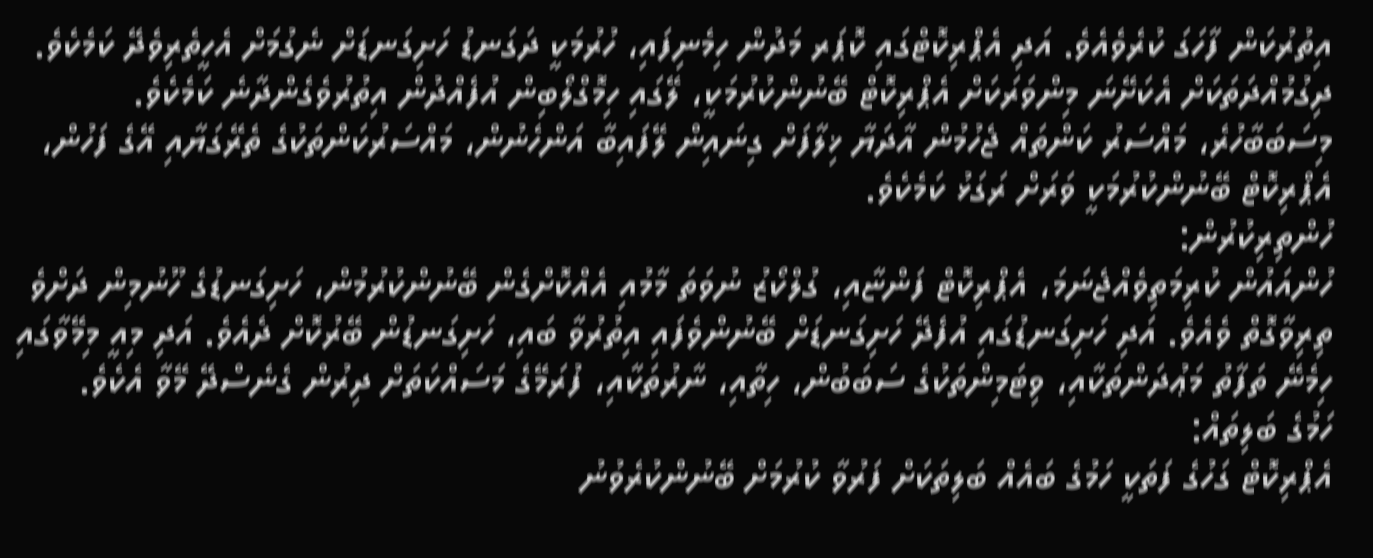އިތުރުކަން ފާހަގަ ކުރެވެއެވެ. އަދި އެޕްރިކޮޓްގައި ކޮޕަރ މަދުން ހިމެނިފައި، ހުރުމަކީ ދަގަނޑު ހަށިގަނޑަށް ނެގުމަށް އެހީތެރިވެދޭ ކަމެކެވެ. ދިގުމުއްދަތަކަށް އެކަށޭނަ މިންވަރަކަށް އެޕްރިކޮޓް ބޭނުންކުރުމަކީ، ލޭގައި ހިމޮގްލޯބިން އުފެއްދުން އިތުރުވެގެންދާނެ ކަމެކެވެ. މިސަބަބާހުރެ، މައްސަރު ކަންތައް ޖެހުމުން އާދަޔާ ޚިލާފަށް ގިނައިން ލޭފައިބާ އަންހެނުން، މައްސަރުކަންތަކުގެ ތެރޭގަޔާއި އޭގެ ފަހުން، އެޕްރިކޮޓް ބޭނުންކުރުމަކީ ވަރަށް ރަގަޅު ކަމެކެވެ.
ހުންތިރިކުރުން:
ހުންއައުން ކުރިމަތިވެއްޖެނަމަ، އެޕްރިކޮޓް ފަންޏާއި، ގުލްކޯޒު ނުވަތަ މާމުއި އެއްކޮށްގެން ބޭނުންކުރުމުން، ހަށިގަނޑުގެ ހޫނުމިން ދަށްވެ ތިރިވާގޮތް ވެއެވެ. އަދި ހަށިގަނޑުގައި އުފެދޭ ހަށިގަނޑަށް ބޭނުންވެފައި އިތުރުވާ ބައި، ހަށިގަނޑުން ބޭރުކޮށް ދެއެވެ. އަދި މިއީ މިމޭވާގައި ހިމެނޭ ތަފާތު މަޢުދަންތަކާއި، ވިޓަމިންތަކުގެ ސަބަބުން، ހިތާއި، ނާރުތަކާއި، ފުރަމޭގެ މަސައްކަތަށް ދިރުން ގެނެސްދޭ މޭވާ އެކެވެ.
ހަމުގެ ބަލިތައް:
އެޕްރިކޮޓް ގަހުގެ ފަތަކީ ހަމުގެ ބައެއް ބަލިތަކަށް ފަރުވާ ކުރުމަށް ބޭނުންކުރެވުނު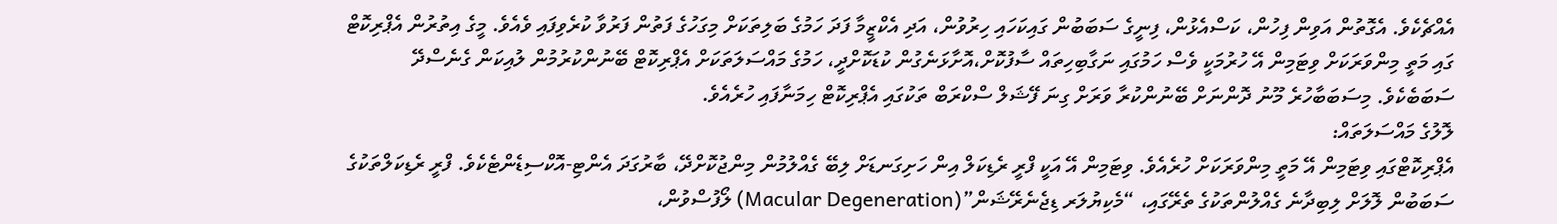އެއްޗެކެވެ. އެގޮތުން އަވިން ފިހުން، ކަސްއެޅުން، ފިނީގެ ސަބަބުން ގައިކަހައި ހިރުވުން، އަދި އެކްޒީމާ ފަދަ ހަމުގެ ބަލިތަކަށް މިގަހުގެ ފަތުން ފަރުވާ ކުރެވިފައި ވެއެވެ. މީގެ އިތުރުން އެޕްރިކޮޓް ގައި މަތީ މިންވަރަކަށް ވިޓަމިން އޭ ހުރުމަކީ ވެސް ހަމުގައި ނަގާބިހިތައް ސާފުކޮށް،އޮށާޅަނެގުން ކުޑަކޮށްދީ، ހަމުގެ މައްސަލަތަކަށް އެޕްރިކޮޓް ބޭނުންކުރުމުން ލުއިކަން ގެނެސްދޭ ސަބަބެކެވެ. މިސަބަބާހުރެ މޫނު ދޮންނަށް ބޭނުންކުރާ ވަރަށް ގިނަ ފޭޝަލް ސްކްރަބް ތަކުގައި އެޕްރިކޮޓް ހިމަނާފައި ހުރެއެވެ.
ލޮލުގެ މައްސަލަތައް:
އެޕްރިކޮޓްގައި ވިޓަމިން އޭ މަތީ މިންވަރަކަށް ހުރެއެވެ. ވިޓަމިން އޭ އަކީ ފްރީ ރެޑިކަލް އިން ހަށިގަނޑަށް ލިބޭ ގެއްލުމުން މިންޖުކޮށްދޭ، ބާރުގަދަ އެންޓި-އޮކްސިޑެންޓެކެވެ. ފްރީ ރެޑިކަލްތަކުގެ ސަބަބުން ލޮލަށް ލިބިދާނެ ގެއްލުންތަކުގެ ތެރޭގައި، “މެކިޔުލަރ ޑިޖެނެރޭޝަން”(Macular Degeneration) ލޯފުސްވުން،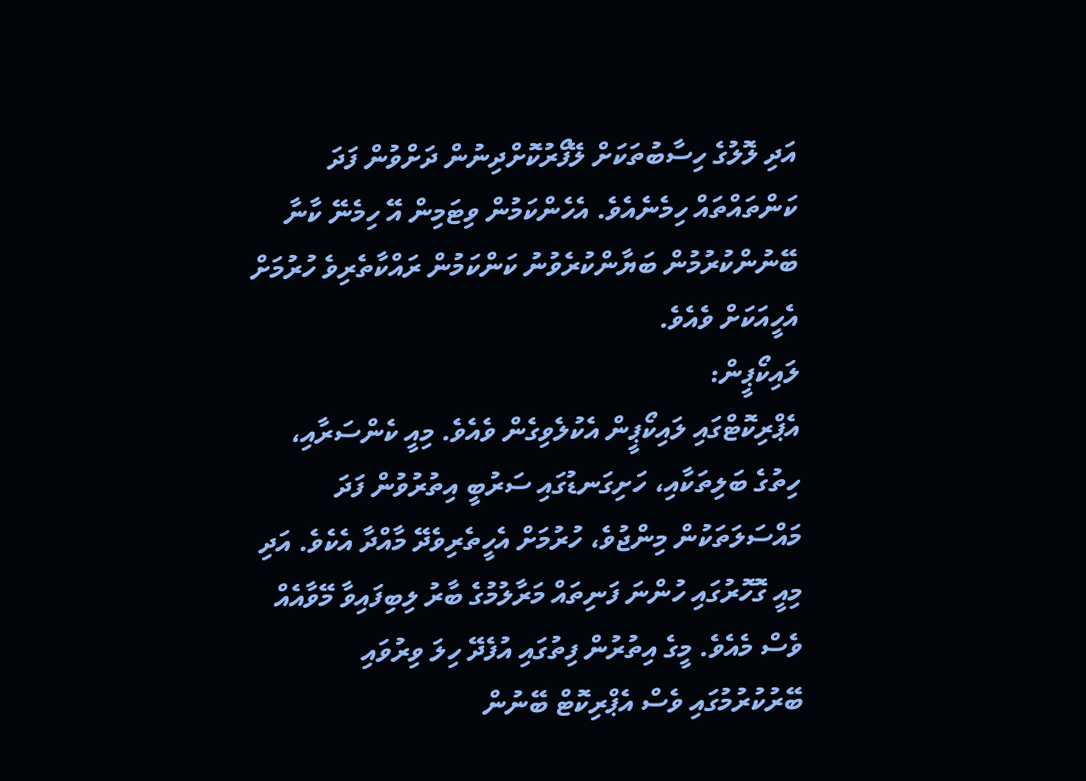އަދި ލޮލުގެ ހިސާބުތަކަށް ލޭފޯރުކޮށްދިނުން ދަށްވުން ފަދަ ކަންތައްތައް ހިމެނެއެވެ. އެހެންކަމުން ވިޓަމިން އޭ ހިމެނޭ ކާނާ ބޭނުންކުރުމުން ބަޔާންކުރެވުނު ކަންކަމުން ރައްކާތެރިވެ ހުރުމަށް އެހީއަކަށް ވެއެވެ.
ލައިކޯޕީން:
އެޕްރިކޮޓްގައި ލައިކޯޕީން އެކުލެވިގެން ވެއެވެ. މިއީ ކެންސަރާއި، ހިތުގެ ބަލިތަކާއި، ހަށިގަނޑުގައި ސަރުބީ އިތުރުވުން ފަދަ މައްސަލަތަކުން މިންޖުވެ، ހުރުމަށް އެހީތެރިވެދޭ މާއްދާ އެކެވެ. އަދި މިއީ ގޮހޮރުގައި ހުންނަ ފަނިތައް މަރާލުމުގެ ބާރު ލިބިފައިވާ މޭވާއެއް ވެސް މެއެވެ. މީގެ އިތުރުން ފިތުގައި އުފެދޭ ހިލަ ވިރުވައި ބޭރުކުރުމުގައި ވެސް އެޕްރިކޮޓް ބޭނުން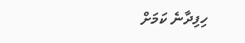ހިފިދާނެ ކަމަށް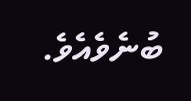ބުނެވެއެވެ.